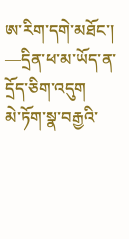ཨ་རིག་དགེ་མཐོང་།
—དྲིན་ཕ་མ་ཡོད་ན་དྲོད་ཅིག་འདུག
མེ་ཏོག་སྣ་བརྒྱའི་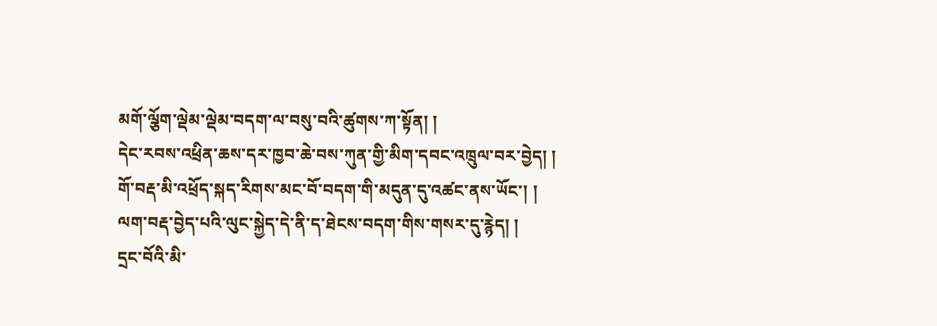མགོ་ལྕོག་ལྡེམ་ལྡེམ་བདག་ལ་བསུ་བའི་ཚུགས་ཀ་སྟོན། །
དེང་རབས་འཕྲིན་ཆས་དར་ཁྱབ་ཆེ་བས་ཀུན་གྱི་མིག་དབང་འཁྲུལ་བར་བྱེད། །
གོ་བརྡ་མི་འཕྲོད་སྐད་རིགས་མང་བོ་བདག་གི་མདུན་དུ་འཚང་ནས་ཡོང་། །
ལག་བརྡ་བྱེད་པའི་ལུང་སྐྱེད་དེ་ནི་ད་ཐེངས་བདག་གིས་གསར་དུ་རྙེད། །
དྲང་བོའི་མི་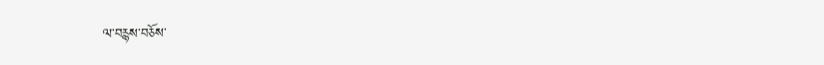ལ་བརྙས་བཅོས་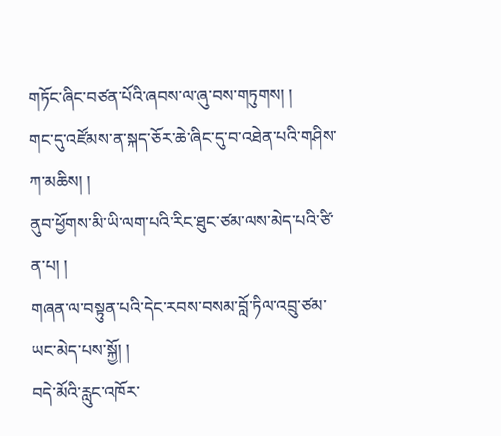གཏོང་ཞིང་བཙན་པོའི་ཞབས་ལ་ཞུ་བས་གཏུགས། །
གང་དུ་འཛོམས་ན་སྐད་ཅོར་ཆེ་ཞིང་དུ་བ་འཐེན་པའི་གཤིས་ཀ་མཆིས། །
ནུབ་ཕྱོགས་མི་ཡི་ལག་པའི་རིང་ཐུང་ཙམ་ལས་མེད་པའི་ཙི་ན་པ། །
གཞན་ལ་བསྟུན་པའི་དེང་རབས་བསམ་བློ་ཏིལ་འབྲུ་ཙམ་ཡང་མེད་པས་སྐྱོ། །
བདེ་མོའི་རླུང་འཁོར་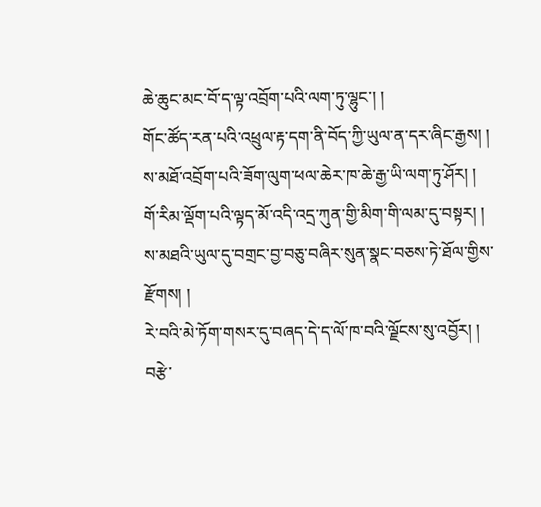ཆེ་ཆུང་མང་བོ་ད་ལྟ་འབྲོག་པའི་ལག་ཏུ་ལྷུང་། །
གོང་ཚོད་རན་པའི་འཕྲུལ་རྟ་དག་ནི་བོད་ཀྱི་ཡུལ་ན་དར་ཞིང་རྒྱས། །
ས་མཐོ་འབྲོག་པའི་ཟོག་ལུག་ཕལ་ཆེར་ཁ་ཆེ་རྒྱ་ཡི་ལག་ཏུ་ཤོར། །
གོ་རིམ་ལྡོག་པའི་ལྟད་མོ་འདི་འདྲ་ཀུན་གྱི་མིག་གི་ལམ་དུ་བསྟར། །
ས་མཐའི་ཡུལ་དུ་བགྲང་བྱ་བཅུ་བཞིར་སུན་སྣང་བཅས་ཏེ་ཐོལ་གྱིས་རྫོགས། །
རེ་བའི་མེ་ཏོག་གསར་དུ་བཞད་དེ་ད་ལོ་ཁ་བའི་ལྗོངས་སུ་འབྱོར། །
བརྩེ་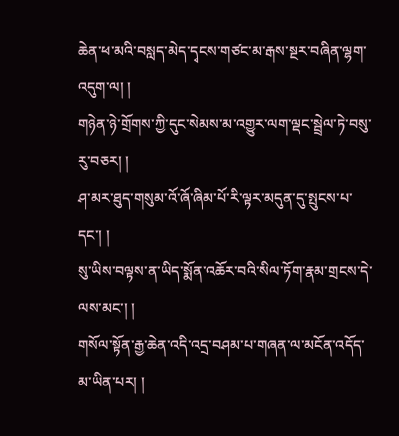ཆེན་ཕ་མའི་བསླད་མེད་དྭངས་གཙང་མ་རྒས་སྔར་བཞིན་ལྷག་འདུག་ལ། །
གཉེན་ཉེ་གྲོགས་ཀྱི་དུང་སེམས་མ་འགྱུར་ལག་ལྡང་སྦྲེལ་ཏེ་བསུ་རུ་བཅར། །
ཤ་མར་ཐུད་གསུམ་འོ་ཞོ་ཞིམ་པོ་རི་ལྟར་མདུན་དུ་སྤུངས་པ་དང་། །
སུ་ཡིས་བལྟས་ན་ཡིད་སྨོན་འཆོར་བའི་སིལ་ཏོག་རྣམ་གྲངས་དེ་ལས་མང་། །
གསོལ་སྟོན་རྒྱ་ཆེན་འདི་འདྲ་བཤམ་པ་གཞན་ལ་མངོན་འདོད་མ་ཡིན་པར། །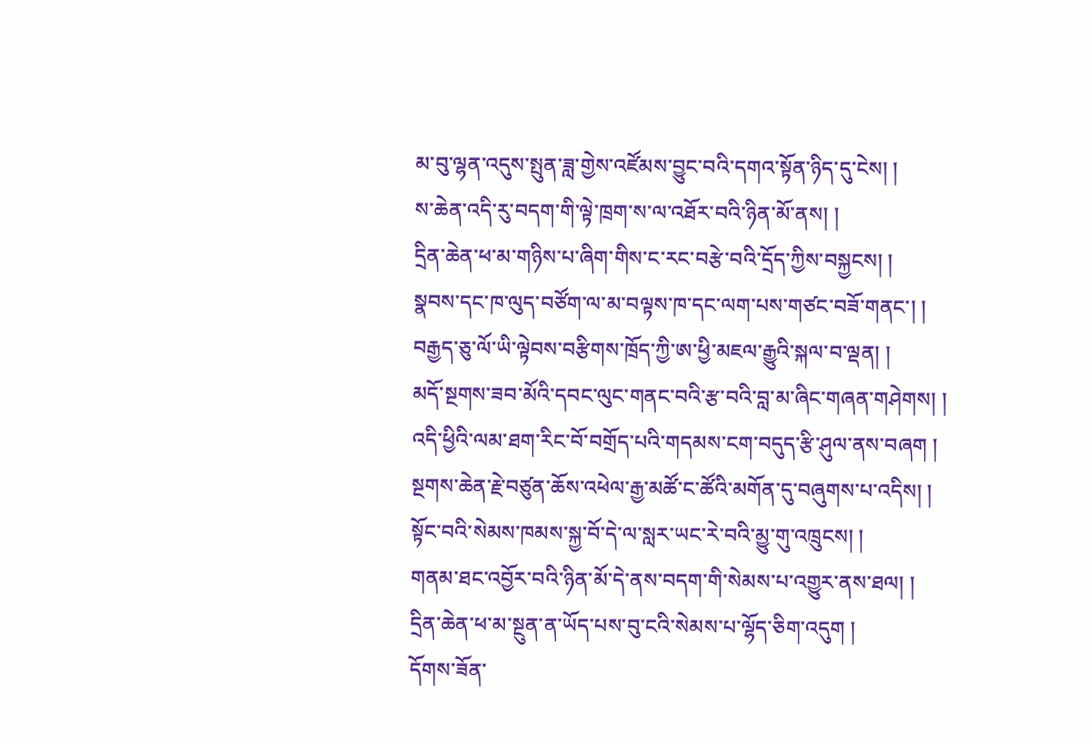མ་བུ་ལྷན་འདུས་སྤུན་ཟླ་གྱེས་འཛོམས་བྱུང་བའི་དགའ་སྟོན་ཉིད་དུ་ངེས། །
ས་ཆེན་འདི་རུ་བདག་གི་ལྟེ་ཁྲག་ས་ལ་འཐོར་བའི་ཉིན་མོ་ནས། །
དྲིན་ཆེན་ཕ་མ་གཉིས་པ་ཞིག་གིས་ང་རང་བརྩེ་བའི་དྲོད་ཀྱིས་བསྐྱངས། །
སྣབས་དང་ཁ་ལུད་བཙོག་ལ་མ་བལྟས་ཁ་དང་ལག་པས་གཙང་བཟོ་གནང་། །
བརྒྱད་ཅུ་ལོ་ཡི་ལྟེབས་བརྩིགས་ཁྲོད་ཀྱི་ཨ་ཕྱི་མཇལ་རྒྱུའི་སྐལ་བ་ལྡན། །
མདོ་སྔགས་ཟབ་མོའི་དབང་ལུང་གནང་བའི་རྩ་བའི་བླ་མ་ཞིང་གཞན་གཤེགས། །
འདི་ཕྱིའི་ལམ་ཐག་རིང་བོ་བགྲོད་པའི་གདམས་ངག་བདུད་རྩི་ཤུལ་ནས་བཞག །
སྔགས་ཆེན་རྗེ་བཙུན་ཆོས་འཕེལ་རྒྱ་མཚོ་ང་ཚོའི་མགོན་དུ་བཞུགས་པ་འདིས། །
སྟོང་བའི་སེམས་ཁམས་སྐྱ་བོ་དེ་ལ་སླར་ཡང་རེ་བའི་མྱུ་གུ་འཁྲུངས། །
གནམ་ཐང་འབྱོར་བའི་ཉིན་མོ་དེ་ནས་བདག་གི་སེམས་པ་འགྱུར་ནས་ཐལ། །
དྲིན་ཆེན་ཕ་མ་སྔུན་ན་ཡོད་པས་བུ་ངའི་སེམས་པ་ལྷོད་ཅིག་འདུག །
དོགས་ཟོན་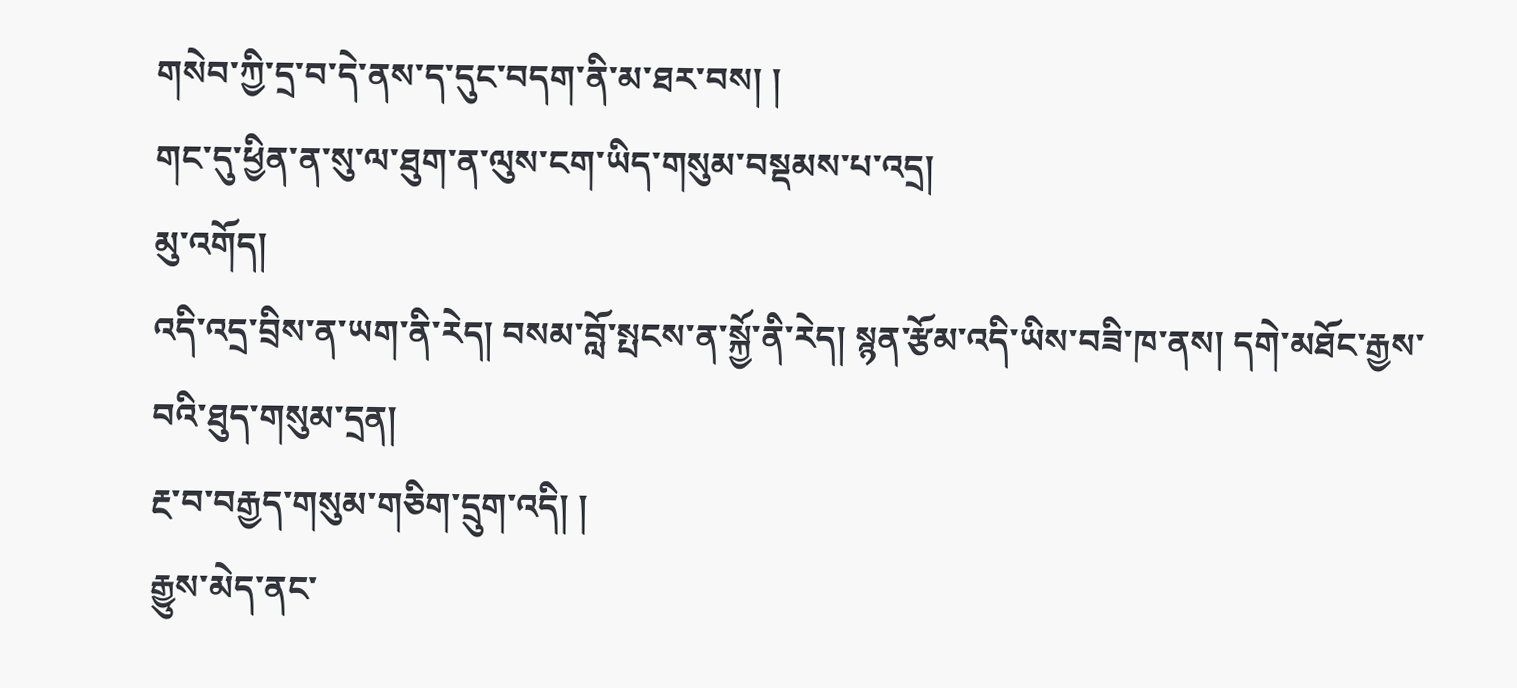གསེབ་ཀྱི་དྲ་བ་དེ་ནས་ད་དུང་བདག་ནི་མ་ཐར་བས། །
གང་དུ་ཕྱིན་ན་སུ་ལ་ཐུག་ན་ལུས་ངག་ཡིད་གསུམ་བསྡམས་པ་འདྲ།
མུ་འགོད།
འདི་འདྲ་བྲིས་ན་ཡག་ནི་རེད། བསམ་བློ་སྤངས་ན་སྐྱོ་ནི་རེད། སྙན་རྩོམ་འདི་ཡིས་བཟི་ཁ་ནས། དགེ་མཐོང་རྒྱས་བའི་ཐུད་གསུམ་དྲན།
རྔ་བ་བརྒྱད་གསུམ་གཅིག་དྲུག་འདི། །
རྒྱུས་མེད་ནང་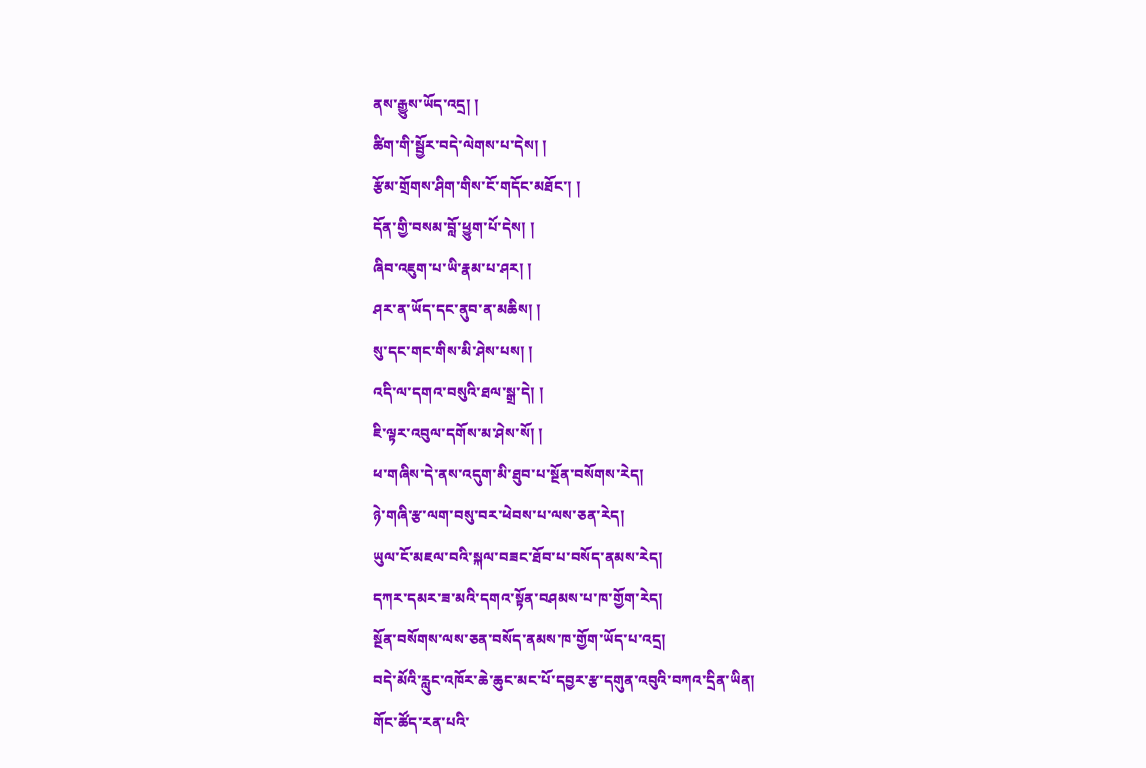ནས་རྒྱུས་ཡོད་འདྲ། །
ཚིག་གི་སྦྱོར་བདེ་ལེགས་པ་དེས། །
རྩོམ་གྲོགས་ཤིག་གིས་ངོ་གདོང་མཐོང་། །
དོན་གྱི་བསམ་བློ་ཕྱུག་པོ་དེས། །
ཞིབ་འཇུག་པ་ཡི་རྣམ་པ་ཤར། །
ཤར་ན་ཡོད་དང་ནུབ་ན་མཆིས། །
སུ་དང་གང་གིས་མི་ཤེས་པས། །
འདི་ལ་དགའ་བསུའི་ཐལ་སྒྲ་དེ། །
ཇི་ལྟར་འབུལ་དགོས་མ་ཤེས་སོ། །
ཕ་གཞིས་དེ་ནས་འདུག་མི་ཐུབ་པ་སྔོན་བསོགས་རེད།
ཉེ་གཞི་རྩ་ལག་བསུ་བར་ཕེབས་པ་ལས་ཅན་རེད།
ཡུལ་ངོ་མཇལ་བའི་སྐལ་བཟང་ཐོབ་པ་བསོད་ནམས་རེད།
དཀར་དམར་ཟ་མའི་དགའ་སྟོན་བཤམས་པ་ཁ་གྱོག་རེད།
སྔོན་བསོགས་ལས་ཅན་བསོད་ནམས་ཁ་གྱོག་ཡོད་པ་འདྲ།
བདེ་མོའི་རླུང་འཁོར་ཆེ་ཆུང་མང་པོ་དབྱར་རྩ་དགུན་འབུའི་བཀའ་དྲིན་ཡིན།
གོང་ཚོད་རན་པའི་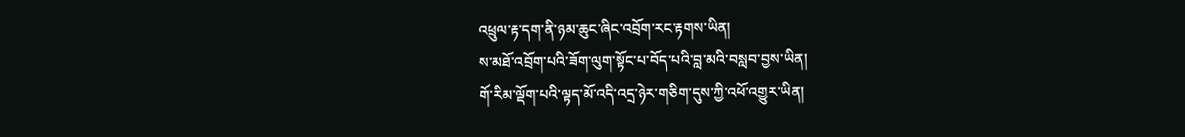འཕྲུལ་རྟ་དག་ནི་ཉམ་ཆུང་ཞིང་འབྲོག་རང་རྟགས་ཡིན།
ས་མཐོ་འབྲོག་པའི་ཟོག་ལུག་སྟོང་པ་བོད་པའི་བླ་མའི་བསླབ་བྱས་ཡིན།
གོ་རིམ་ལྡོག་པའི་ལྟད་མོ་འདི་འདྲ་ཉེར་གཅིག་དུས་ཀྱི་འཕོ་འགྱུར་ཡིན།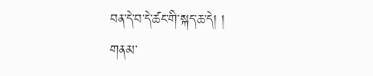བན་དེ་བ་དེ་ཚང་གི་སྐད་ཆ་དེ། །
གནམ་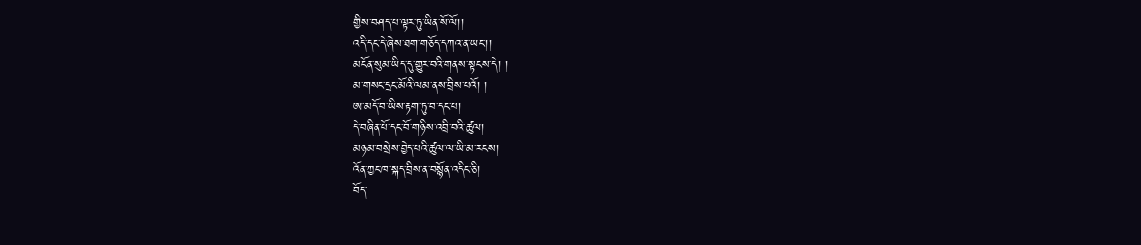གྱིས་བཤད་པ་ལྟར་ཏུ་ཡིན་སོ་ལོ།།
འདི་དང་དེ་ཞེས་ཐག་གཅོད་དཀའ་ན་ཡང་།།
མངོན་སུམ་ཡིད་དུ་གྱུར་བའི་གནས་སྟངས་དེ། །
མ་གསང་དྲང་མོའི་ལམ་ནས་བྲིས་པའོ། །
ཨ་མདོ་བ་ཡིས་རྟག་ཏུ་བ་དང་པ།
དེ་བཞིན་པོ་དང་བོ་གཉིས་འབྲི་བའི་ཚུལ།
མཉམ་བསྲེས་བྱེད་པའི་ཚུལ་ལ་ཡི་མ་རངས།
འོན་ཀྱང་ཁ་སྐད་བྲིས་ན་བསྙོན་འདིང་ཅི།
བོད་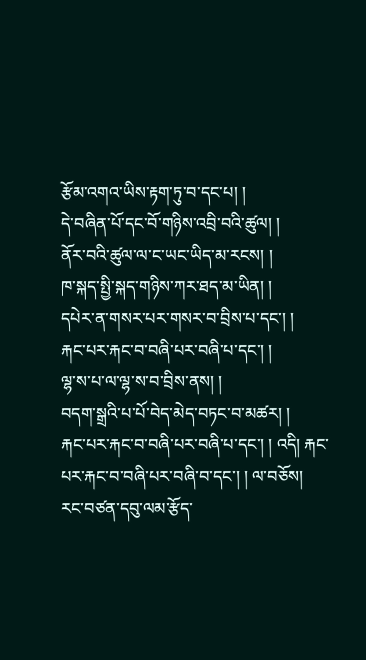རྩོམ་འགའ་ཡིས་རྟག་ཏུ་བ་དང་པ། །
དེ་བཞིན་པོ་དང་བོ་གཉིས་འབྲི་བའི་ཚུལ། །
ནོར་བའི་ཚུལ་ལ་ང་ཡང་ཡིད་མ་རངས། །
ཁ་སྐད་སྤྱི་སྐད་གཉིས་ཀར་ཐད་མ་ཡིན། །
དཔེར་ན་གསར་པར་གསར་བ་བྲིས་པ་དང་། །
རྐང་པར་རྐང་བ་བཞི་པར་བཞི་པ་དང་། །
ལྷ་ས་པ་ལ་ལྷ་ས་བ་བྲིས་ནས། །
བདག་སྒྲའི་པ་པོ་བེད་མེད་བཏང་བ་མཚར། །
རྐང་པར་རྐང་བ་བཞི་པར་བཞི་པ་དང་། ། འདི། རྐང་པར་རྐང་བ་བཞི་པར་བཞི་བ་དང་། ། ལ་བཅོས།
རང་བཙན་དབུ་ལམ་རྩོད་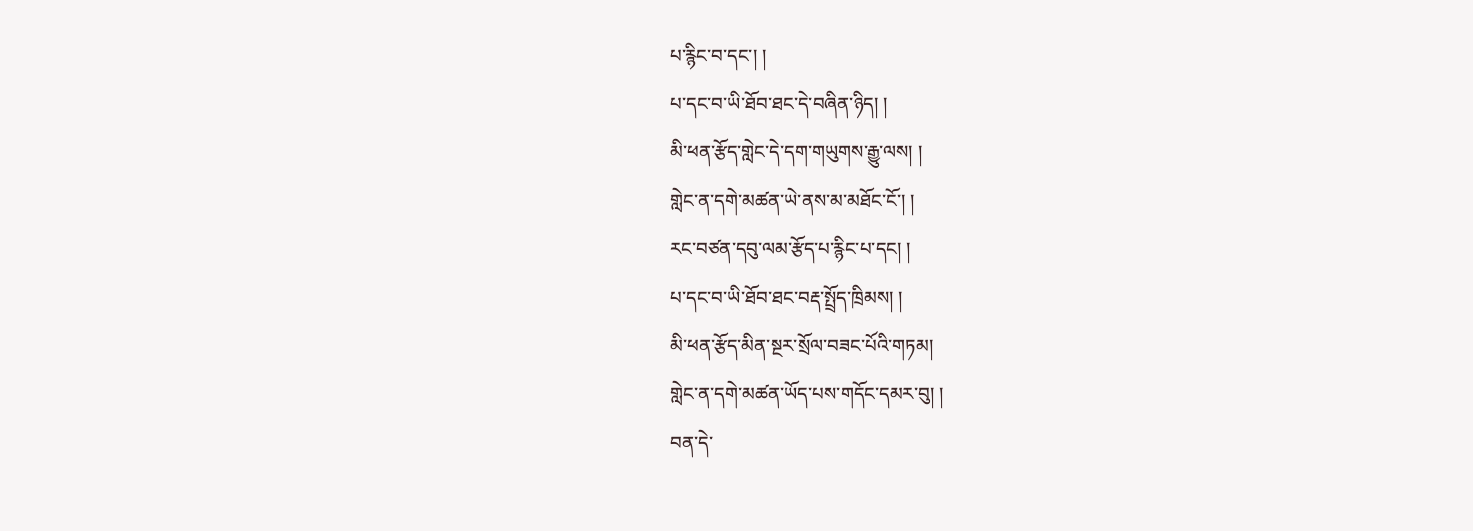པ་རྙིང་བ་དང་། །
པ་དང་བ་ཡི་ཐོབ་ཐང་དེ་བཞིན་ཉིད། །
མི་ཕན་རྩོད་གླེང་དེ་དག་གཡུགས་རྒྱུ་ལས། །
གླེང་ན་དགེ་མཚན་ཡེ་ནས་མ་མཐོང་ངོ་། །
རང་བཙན་དབུ་ལམ་རྩོད་པ་རྙིང་པ་དང། །
པ་དང་བ་ཡི་ཐོབ་ཐང་བརྡ་སྤྲོད་ཁྲིམས། །
མི་ཕན་རྩོད་མིན་སྔར་སྲོལ་བཟང་པོའི་གཏམ།
གླེང་ན་དགེ་མཚན་ཡོད་པས་གདོང་དམར་བུ། །
བན་དེ་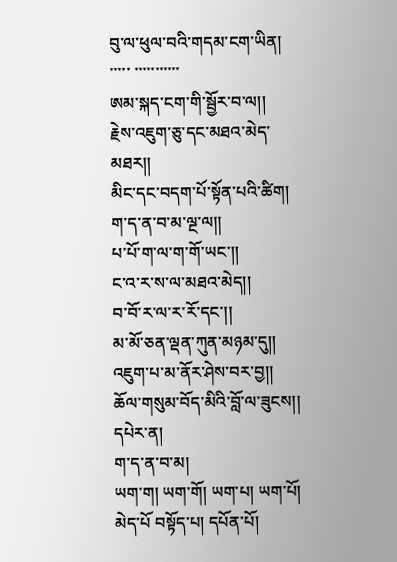བུ་ལ་ཕུལ་བའི་གདམ་ངག་ཡིན།
་་་་་ ་་་་་་་་་་་
ཨམ་སྐད་ངག་གི་སྦྱོར་བ་ལ།།
རྗེས་འཇུག་ཅུ་དང་མཐའ་མེད་མཐར།།
མིང་དང་བདག་པོ་སྟོན་པའི་ཚིག།
ག་ད་ན་བ་མ་ལྔ་ལ།།
པ་པོ་ག་ལ་ག་གོ་ཡང་།།
ང་འ་ར་ས་ལ་མཐའ་མེད།།
བ་བོ་ར་ལ་ར་རོ་དང་།།
མ་མོ་ཅན་ལྡན་ཀུན་མཉམ་དུ།།
འཇུག་པ་མ་ནོར་ཤེས་བར་བྱ།།
ཆོལ་གསུམ་བོད་མིའི་བློ་ལ་ཟུངས།།
དཔེར་ན།
ག་ད་ན་བ་མ།
ཡག་ག། ཡག་གོ། ཡག་པ། ཡག་པོ། མེད་པོ བསྟོད་པ། དཔོན་པོ།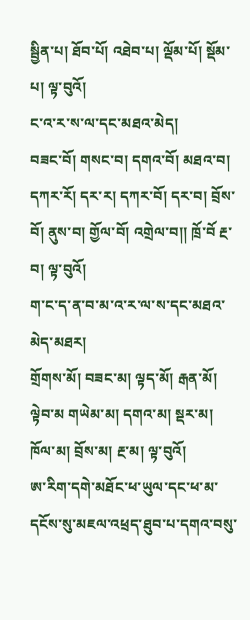སྦྱིན་པ། ཐོབ་པོ། འཐེབ་པ། ལྡོམ་པོ། སྡོམ་པ། ལྟ་བུའོ།
ང་འ་ར་ས་ལ་དང་མཐའ་མེད།
བཟང་བོ། གསང་བ། དགའ་བོ། མཐའ་བ། དཀར་རོ། དར་ར། དཀར་བོ། དར་བ། བྲོས་བོ། ནུས་བ། གྱོལ་བོ། འགྲེལ་བ།། ཁྲོ་བོ རྔ་བ། ལྟ་བུའོ།
ག་ང་ད་ན་བ་མ་འ་ར་ལ་ས་དང་མཐའ་མེད་མཐར།
གྲོགས་མོ། བཟང་མ། ལྟད་མོ། རྒན་མོ། ལྟེབ་མ གཡེམ་མ། དགའ་མ། སྡར་མ། ཁོལ་མ། བྲོས་མ། རྔ་མ། ལྟ་བུའོ།
ཨ་རིག་དགེ་མཐོང་ཕ་ཡུལ་དང་ཕ་མ་དངོས་སུ་མཇལ་འཕྲད་ཐུབ་པ་དགའ་བསུ་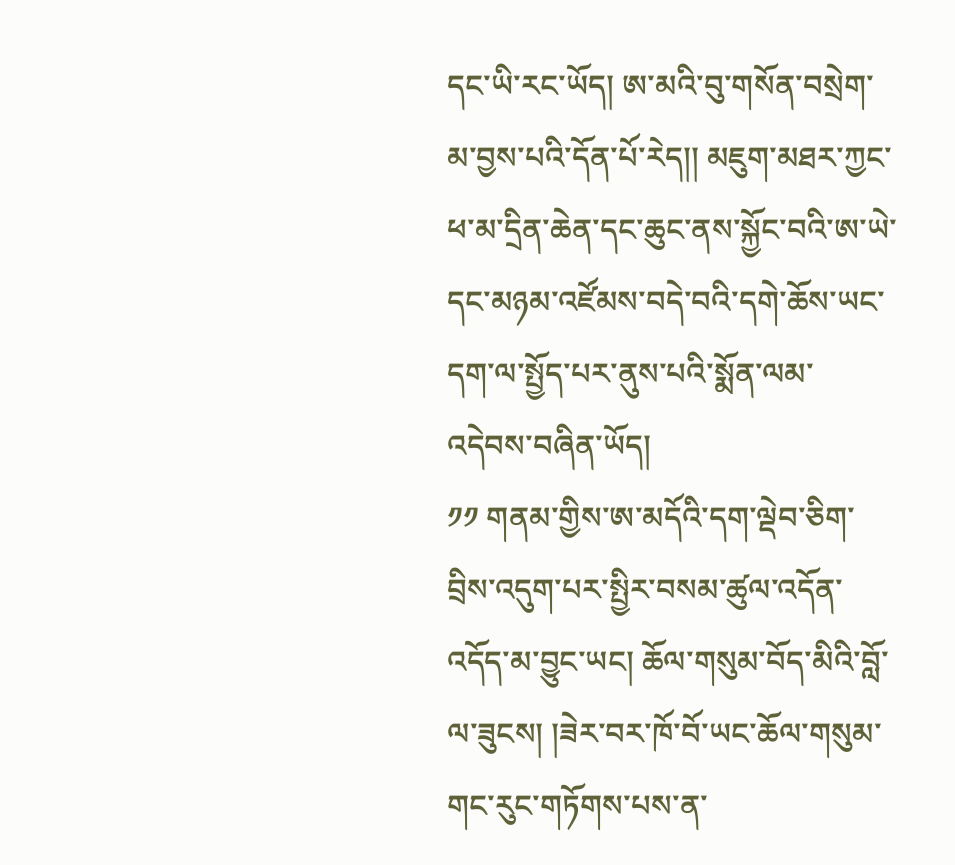དང་ཡི་རང་ཡོད། ཨ་མའི་བུ་གསོན་བསྲེག་མ་བྱས་པའི་དོན་པོ་རེད།། མཇུག་མཐར་ཀྱང་ཕ་མ་དྲིན་ཆེན་དང་ཆུང་ནས་སྐྱོང་བའི་ཨ་ཡེ་དང་མཉམ་འཛོམས་བདེ་བའི་དགེ་ཆོས་ཡང་དག་ལ་སྤྱོད་པར་ནུས་པའི་སྨོན་ལམ་འདེབས་བཞིན་ཡོད།
༡༡ གནམ་གྱིས་ཨ་མདོའི་དག་ལྡེབ་ཅིག་བྲིས་འདུག་པར་སྤྱིར་བསམ་ཚུལ་འདོན་འདོད་མ་བྱུང་ཡང། ཆོལ་གསུམ་བོད་མིའི་བློ་ལ་ཟུངས། །ཟེར་བར་ཁོ་བོ་ཡང་ཆོལ་གསུམ་གང་རུང་གཏོགས་པས་ན་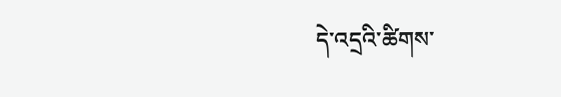དེ་འདྲའི་ཚིགས་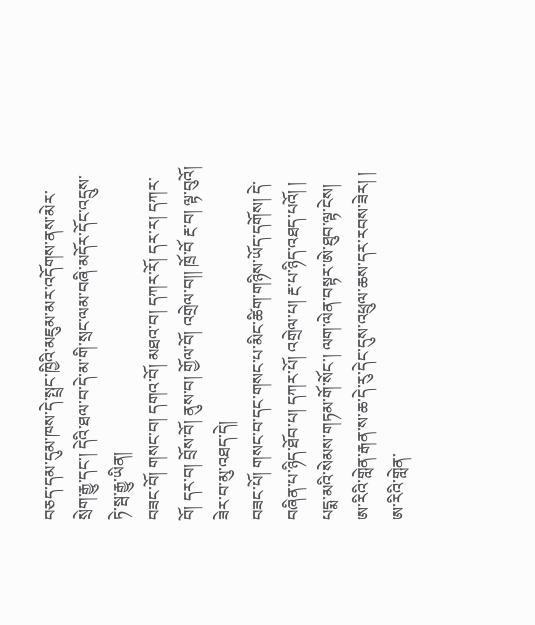བཅད་དམ་དུམ་ཁས་དེ་སྤྲང་ཁྱིའི་མཇུམ་མར་འདོགས་ནས་མེར་སྲེག་རྒྱུ་དང་། དེའི་ཐལ་བ་དེ་མ་གི་སྲང་ལམ་བཞི་མདོར་དོང་འདྲུས་ཏེ་སྦ་རྒྱུ་ཡིན།
བཟང་བོ། གསང་བ། དགའ་བོ། མཐའ་བ། དཀར་རོ། དར་ར། དཀར་བོ། དར་བ། བྲོས་བོ། ནུས་བ། གྱོལ་བོ། འགྲེལ་བ།། ཁྲོ་བོ རྔ་བ། ལྟ་བུའོ། ཟེར་བ་མུ་འཐད་དེ།
བཟང་པོ། གསང་བ་དང་གསང་པ་མིང་ཚིག་གཉིས་ཡོད་དགོས། དེ་བཞིན་པ་ཉིད་ཐོབ་པ། དཀར་པོ། འགྲེལ་པ། རྔ་པ་ཉིད་འཐད་པའོ། །
པདྨ་མའི་སེམས་གཏམ་གོ་སོང་། ལག་ལེན་བསྟར་ཨེ་ཐུབ་ལྟ་ངེས།
ཨ་རིའི་གླེན་རྒན་ས་ཆ་དེ་རུ་དེང་དུས་འཕྲུལ་ཆས་དར་རབས་ཟེར། །
ཨ་རིའི་གླེན་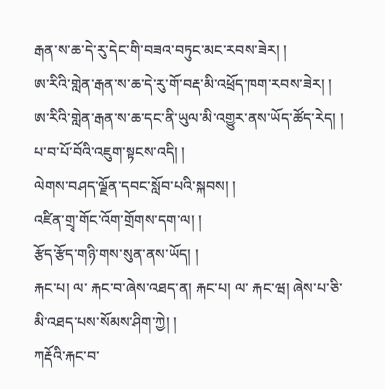རྒན་ས་ཆ་དེ་རུ་དེང་གི་བཟའ་བཏུང་མང་རབས་ཟེར། །
ཨ་རིའི་གླེན་རྒན་ས་ཆ་དེ་རུ་གོ་བརྡ་མི་འཕྲོད་ཁག་རབས་ཟེར། །
ཨ་རིའི་གླེན་རྒན་ས་ཆ་དང་ནི་ཡུལ་མི་འགྱུར་ནས་ཡོད་ཚོད་རེད། །
པ་བ་པོ་བོའི་འཇུག་སྟངས་འདི། །
ལེགས་བཤད་ལྗོན་དབང་སློབ་པའི་སྐབས། །
འཛིན་གྲྭ་གོང་འོག་གྲོགས་དག་ལ། །
རྩོད་རྩོད་གཉི་གས་སུན་ནས་ཡོད། །
རྐང་པ། ལ་ རྐང་བ་ཞེས་འཐད་ན། རྐང་པ། ལ་ རྐང་ཝ། ཞེས་པ་ཅི་མི་འཐད་པས་སོམས་ཤིག་ཀྱེ། །
ཀརྡོའི་རྐང་བ་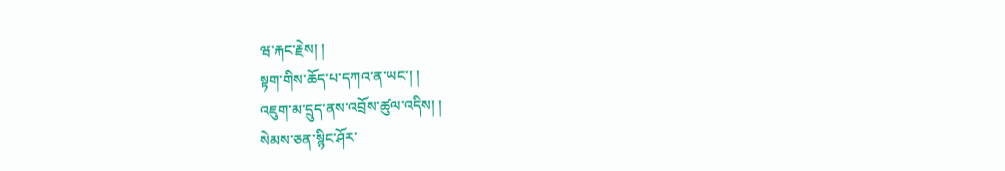ཝ་རྐང་རྗེས། །
སྟག་གིས་ཆོད་པ་དཀའ་ན་ཡང་། །
འཇུག་མ་དྲུད་ནས་འབྲོས་ཚུལ་འདིས། །
སེམས་ཅན་སྙིང་ཤོར་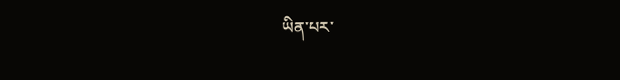ཡིན་པར་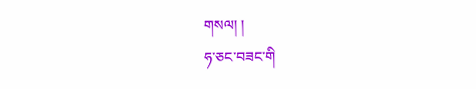གསལ། །
ཧ་ཅང་བཟང་གི